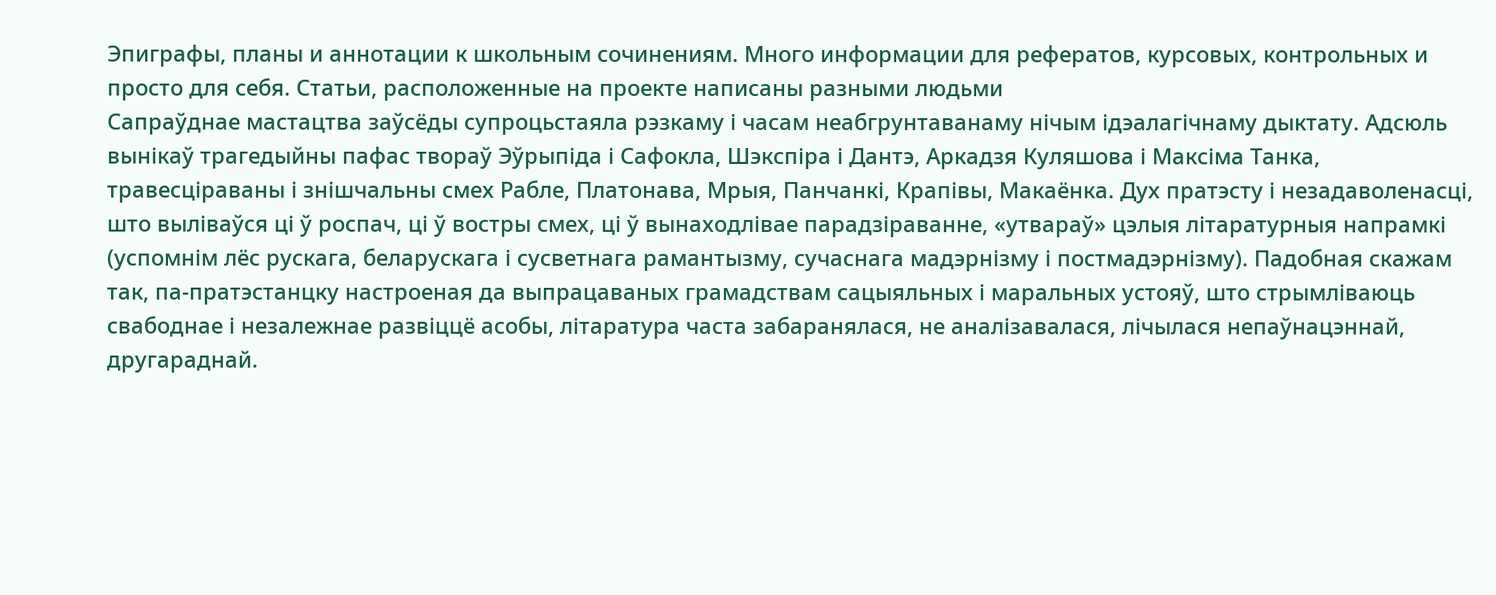Эпиграфы, планы и аннотации к школьным сочинениям. Много информации для рефератов, курсовых, контрольных и просто для себя. Статьи, расположенные на проекте написаны разными людьми
Сапраўднае мастацтва заўсёды супроцьстаяла рэзкаму і часам неабгрунтаванаму нічым ідэалагічнаму дыктату. Адсюль вынікаў трагедыйны пафас твораў Эўрыпіда і Сафокла, Шэкспіра і Дантэ, Аркадзя Куляшова і Максіма Танка, травесціраваны і знішчальны смех Рабле, Платонава, Мрыя, Панчанкі, Крапівы, Макаёнка. Дух пратэсту і незадаволенасці, што выліваўся ці ў роспач, ці ў востры смех, ці ў вынаходлівае парадзіраванне, «утвараў» цэлыя літаратурныя напрамкі (успомнім лёс рускага, беларускага і сусветнага рамантызму, сучаснага мадэрнізму і постмадэрнізму). Падобная скажам так, па-пратэстанцку настроеная да выпрацаваных грамадствам сацыяльных і маральных устояў, што стрымліваюць свабоднае і незалежнае развіццё асобы, літаратура часта забаранялася, не аналізавалася, лічылася непаўнацэннай, другараднай.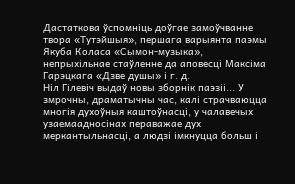Дастаткова ўспомніць доўгае замоўчванне твора «Тутэйшыя», першага варыянта паэмы Якуба Коласа «Сымон-музыка», непрыхільнае стаўленне да аповесці Максіма Гарэцкага «Дзве душы» і г. д.
Ніл Гілевіч выдаў новы зборнік паэзіі... У змрочны, драматычны час, калі страчваюцца многія духоўныя каштоўнасці, у чалавечых узаемаадносінах пераважае дух меркантыльнасці, а людзі імкнуцца больш і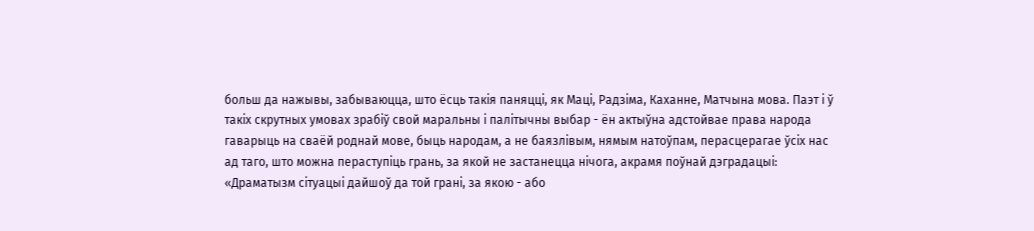больш да нажывы, забываюцца, што ёсць такія паняцці, як Маці, Радзіма, Каханне, Матчына мова. Паэт і ў такіх скрутных умовах зрабіў свой маральны і палітычны выбар - ён актыўна адстойвае права народа гаварыць на сваёй роднай мове, быць народам, а не баязлівым, нямым натоўпам, перасцерагае ўсіх нас ад таго, што можна пераступіць грань, за якой не застанецца нічога, акрамя поўнай дэградацыі: «Драматызм сітуацыі дайшоў да той грані, за якою - або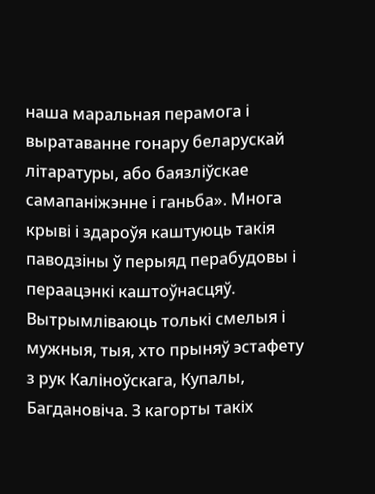наша маральная перамога і выратаванне гонару беларускай літаратуры, або баязліўскае самапаніжэнне і ганьба». Многа крыві і здароўя каштуюць такія паводзіны ў перыяд перабудовы і пераацэнкі каштоўнасцяў. Вытрымліваюць толькі смелыя і мужныя, тыя, хто прыняў эстафету з рук Каліноўскага, Купалы, Багдановіча. З кагорты такіх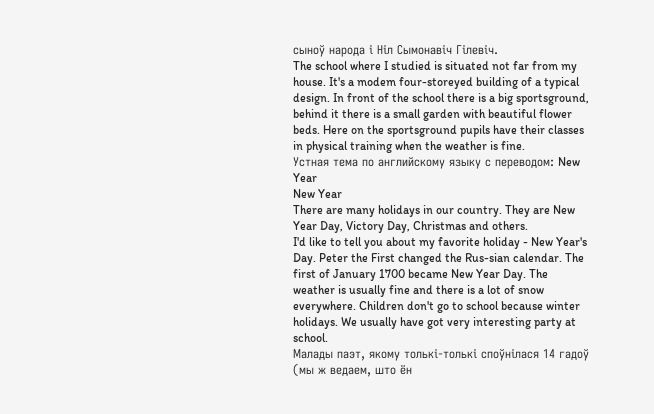сыноў народа і Ніл Сымонавіч Гілевіч.
The school where I studied is situated not far from my house. It's a modem four-storeyed building of a typical design. In front of the school there is a big sportsground, behind it there is a small garden with beautiful flower beds. Here on the sportsground pupils have their classes in physical training when the weather is fine.
Устная тема по английскому языку с переводом: New Year
New Year
There are many holidays in our country. They are New Year Day, Victory Day, Christmas and others.
I'd like to tell you about my favorite holiday - New Year's Day. Peter the First changed the Rus-sian calendar. The first of January 1700 became New Year Day. The weather is usually fine and there is a lot of snow everywhere. Children don't go to school because winter holidays. We usually have got very interesting party at school.
Малады паэт, якому толькі-толькі споўнілася 14 гадоў (мы ж ведаем, што ён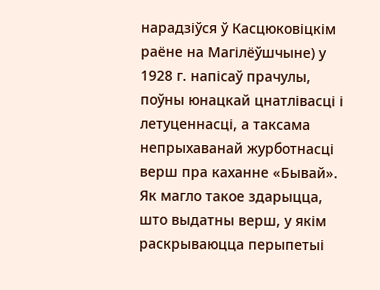нарадзіўся ў Касцюковіцкім раёне на Магілёўшчыне) у 1928 г. напісаў прачулы, поўны юнацкай цнатлівасці і летуценнасці, а таксама непрыхаванай журботнасці верш пра каханне «Бывай». Як магло такое здарыцца, што выдатны верш, у якім раскрываюцца перыпетыі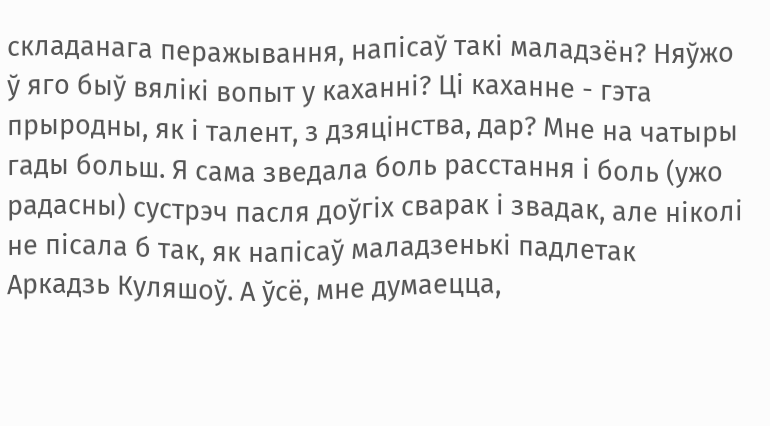складанага перажывання, напісаў такі маладзён? Няўжо ў яго быў вялікі вопыт у каханні? Ці каханне - гэта прыродны, як і талент, з дзяцінства, дар? Мне на чатыры гады больш. Я сама зведала боль расстання і боль (ужо радасны) сустрэч пасля доўгіх сварак і звадак, але ніколі не пісала б так, як напісаў маладзенькі падлетак Аркадзь Куляшоў. А ўсё, мне думаецца,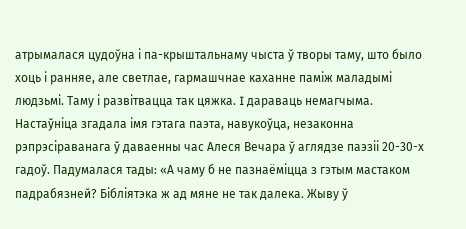атрымалася цудоўна і па-крыштальнаму чыста ў творы таму, што было хоць і ранняе, але светлае, гармашчнае каханне паміж маладымі людзьмі. Таму і развітвацца так цяжка. I дараваць немагчыма.
Настаўніца згадала імя гэтага паэта, навукоўца, незаконна рэпрэсіраванага ў даваенны час Алеся Вечара ў аглядзе паэзіі 20-30-х гадоў. Падумалася тады: «А чаму б не пазнаёміцца з гэтым мастаком падрабязней? Бібліятэка ж ад мяне не так далека. Жыву ў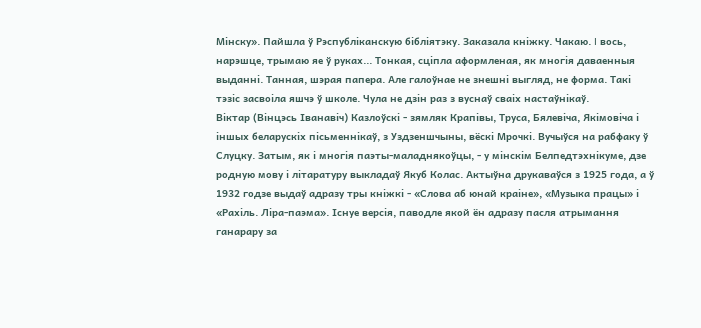Мінску». Пайшла ў Рэспубліканскую бібліятэку. Заказала кніжку. Чакаю. I вось, нарэшце, трымаю яе ў руках... Тонкая, сціпла аформленая, як многія даваенныя выданні. Танная, шэрая папера. Але галоўнае не знешні выгляд, не форма. Такі тэзіс засвоіла яшчэ ў школе. Чула не дзін раз з вуснаў сваіх настаўнікаў.
Віктар (Вінцэсь Іванавіч) Казлоўскі - зямляк Крапівы, Труса, Бялевіча, Якімовіча і іншых беларускіх пісьменнікаў, з Уздзеншчыны, вёскі Мрочкі. Вучыўся на рабфаку ў Слуцку. Затым, як і многія паэты-маладнякоўцы, - у мінскім Белпедтэхнікуме, дзе родную мову і літаратуру выкладаў Якуб Колас. Актыўна друкаваўся з 1925 года, а ў 1932 годзе выдаў адразу тры кніжкі - «Слова аб юнай краіне», «Музыка працы» і «Рахіль. Ліра-паэма». Існуе версія, паводле якой ён адразу пасля атрымання ганарару за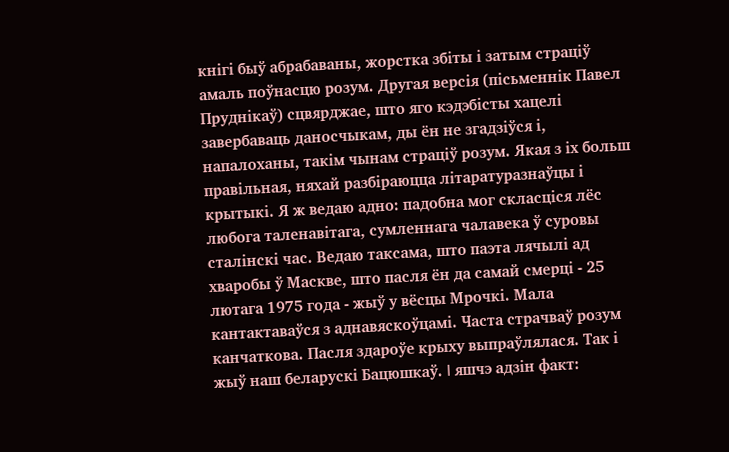кнігі быў абрабаваны, жорстка збіты і затым страціў амаль поўнасцю розум. Другая версія (пісьменнік Павел Пруднікаў) сцвярджае, што яго кэдэбісты хацелі завербаваць даносчыкам, ды ён не згадзіўся і, напалоханы, такім чынам страціў розум. Якая з іх больш правільная, няхай разбіраюцца літаратуразнаўцы і крытыкі. Я ж ведаю адно: падобна мог скласціся лёс любога таленавітага, сумленнага чалавека ў суровы сталінскі час. Ведаю таксама, што паэта лячылі ад хваробы ў Маскве, што пасля ён да самай смерці - 25 лютага 1975 года - жыў у вёсцы Мрочкі. Мала кантактаваўся з аднавяскоўцамі. Часта страчваў розум канчаткова. Пасля здароўе крыху выпраўлялася. Так і жыў наш беларускі Бацюшкаў. I яшчэ адзін факт: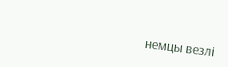немцы везлі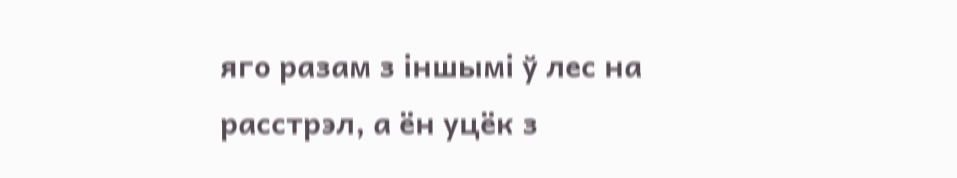яго разам з іншымі ў лес на расстрэл, а ён уцёк з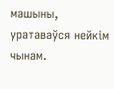машыны, уратаваўся нейкім чынам.